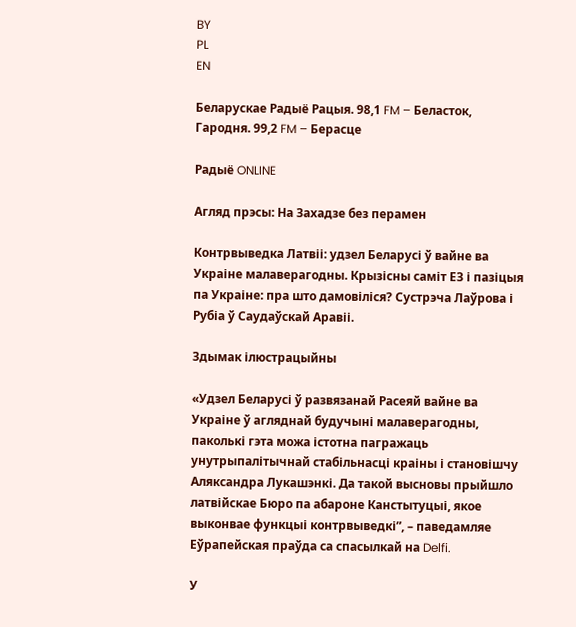BY
PL
EN

Беларускае Радыё Рацыя. 98,1 FM – Беласток, Гародня. 99,2 FM – Берасце

Радыё ONLINE

Агляд прэсы: На Захадзе без перамен

Контрвыведка Латвіі: удзел Беларусі ў вайне ва Украіне малаверагодны. Крызісны саміт ЕЗ і пазіцыя па Украіне: пра што дамовіліся? Сустрэча Лаўрова і Рубіа ў Саудаўскай Аравіі.

Здымак ілюстрацыйны

«Удзел Беларусі ў развязанай Расеяй вайне ва Украіне ў агляднай будучыні малаверагодны, паколькі гэта можа істотна пагражаць унутрыпалітычнай стабільнасці краіны і становішчу Аляксандра Лукашэнкі. Да такой высновы прыйшло латвійскае Бюро па абароне Канстытуцыі, якое выконвае функцыі контрвыведкі”, – паведамляе Еўрапейская праўда са спасылкай на Delfi.

У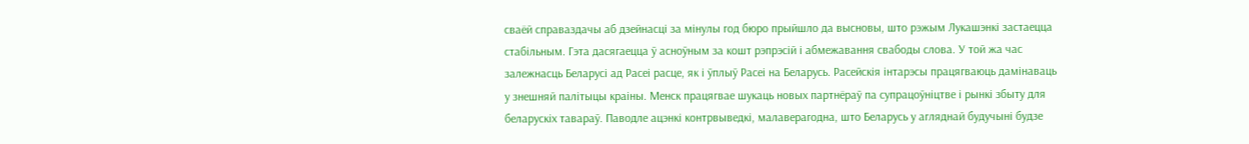сваёй справаздачы аб дзейнасці за мінулы год бюро прыйшло да высновы, што рэжым Лукашэнкі застаецца стабільным. Гэта дасягаецца ў асноўным за кошт рэпрэсій і абмежавання свабоды слова. У той жа час залежнасць Беларусі ад Расеі расце, як і ўплыў Расеі на Беларусь. Расейскія інтарэсы працягваюць дамінаваць у знешняй палітыцы краіны. Менск працягвае шукаць новых партнёраў па супрацоўніцтве і рынкі збыту для беларускіх тавараў. Паводле ацэнкі контрвыведкі, малаверагодна, што Беларусь у агляднай будучыні будзе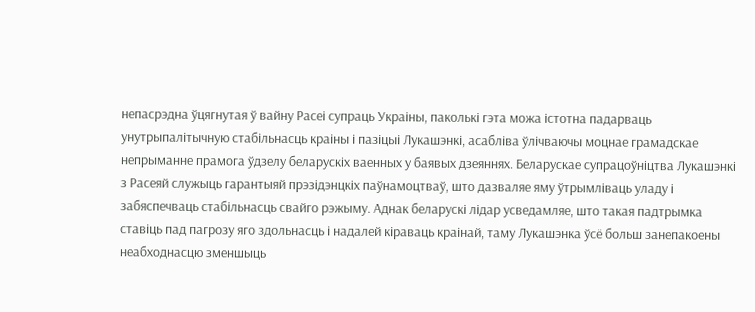непасрэдна ўцягнутая ў вайну Расеі супраць Украіны, паколькі гэта можа істотна падарваць унутрыпалітычную стабільнасць краіны і пазіцыі Лукашэнкі, асабліва ўлічваючы моцнае грамадскае непрыманне прамога ўдзелу беларускіх ваенных у баявых дзеяннях. Беларускае супрацоўніцтва Лукашэнкі з Расеяй служыць гарантыяй прэзідэнцкіх паўнамоцтваў, што дазваляе яму ўтрымліваць уладу і забяспечваць стабільнасць свайго рэжыму. Аднак беларускі лідар усведамляе, што такая падтрымка ставіць пад пагрозу яго здольнасць і надалей кіраваць краінай, таму Лукашэнка ўсё больш занепакоены неабходнасцю зменшыць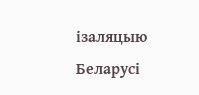ізаляцыю Беларусі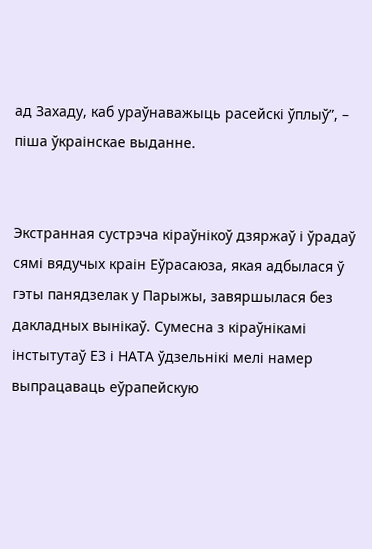ад Захаду, каб ураўнаважыць расейскі ўплыў”, – піша ўкраінскае выданне.


Экстранная сустрэча кіраўнікоў дзяржаў і ўрадаў сямі вядучых краін Еўрасаюза, якая адбылася ў гэты панядзелак у Парыжы, завяршылася без дакладных вынікаў. Сумесна з кіраўнікамі інстытутаў ЕЗ і НАТА ўдзельнікі мелі намер выпрацаваць еўрапейскую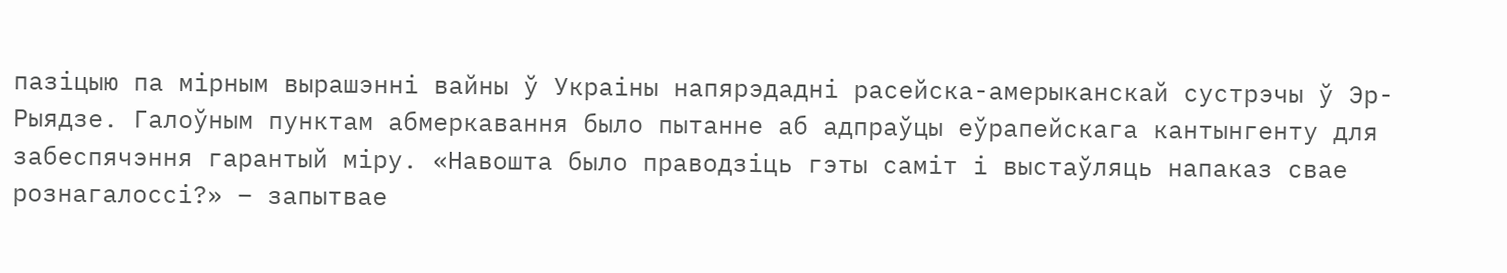пазіцыю па мірным вырашэнні вайны ў Украіны напярэдадні расейска-амерыканскай сустрэчы ў Эр-Рыядзе. Галоўным пунктам абмеркавання было пытанне аб адпраўцы еўрапейскага кантынгенту для забеспячэння гарантый міру. «Навошта было праводзіць гэты саміт і выстаўляць напаказ свае рознагалоссі?» – запытвае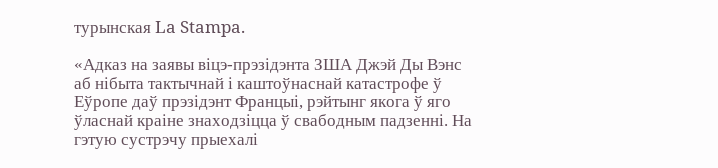турынская La Stampa.

«Адказ на заявы віцэ-прэзідэнта ЗША Джэй Ды Вэнс аб нібыта тактычнай і каштоўнаснай катастрофе ў Еўропе даў прэзідэнт Францыі, рэйтынг якога ў яго ўласнай краіне знаходзіцца ў свабодным падзенні. На гэтую сустрэчу прыехалі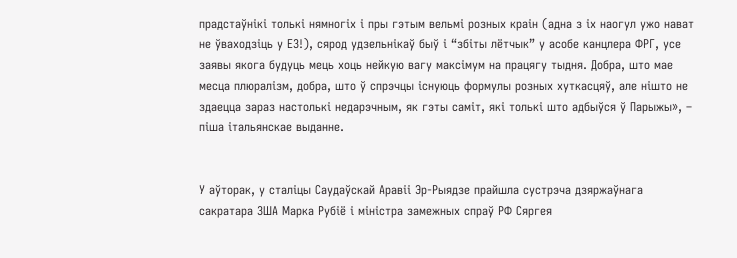прадстаўнікі толькі нямногіх і пры гэтым вельмі розных краін (адна з іх наогул ужо нават не ўваходзіць у ЕЗ!), сярод удзельнікаў быў і “збіты лётчык” у асобе канцлера ФРГ, усе заявы якога будуць мець хоць нейкую вагу максімум на працягу тыдня. Добра, што мае месца плюралізм, добра, што ў спрэчцы існуюць формулы розных хуткасцяў, але нішто не здаецца зараз настолькі недарэчным, як гэты саміт, які толькі што адбыўся ў Парыжы», – піша італьянскае выданне.


У аўторак, у сталіцы Саудаўскай Аравіі Эр-Рыядзе прайшла сустрэча дзяржаўнага сакратара ЗША Марка Рубіё і міністра замежных спраў РФ Сяргея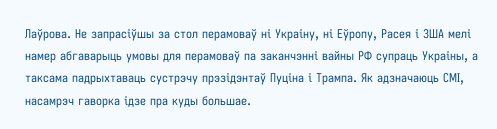Лаўрова. Не запрасіўшы за стол перамоваў ні Украіну, ні Еўропу, Расея і ЗША мелі намер абгаварыць умовы для перамоваў па заканчэнні вайны РФ супраць Украіны, а таксама падрыхтаваць сустрэчу прэзідэнтаў Пуціна і Трампа. Як адзначаюць СМІ, насамрэч гаворка ідзе пра куды большае.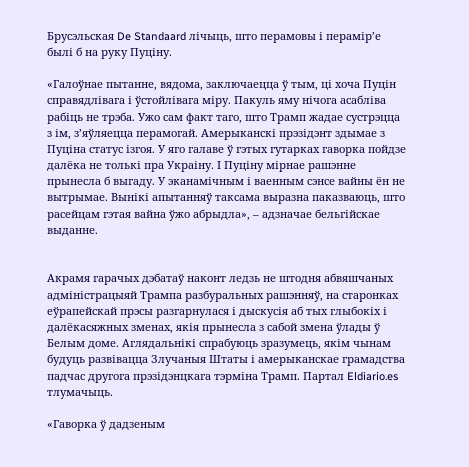Брусэльская De Standaard лічыць, што перамовы і перамір’е былі б на руку Пуціну.

«Галоўнае пытанне, вядома, заключаецца ў тым, ці хоча Пуцін справядлівага і ўстойлівага міру. Пакуль яму нічога асабліва рабіць не трэба. Ужо сам факт таго, што Трамп жадае сустрэцца з ім, з’яўляецца перамогай. Амерыканскі прэзідэнт здымае з Пуціна статус ізгоя. У яго галаве ў гэтых гутарках гаворка пойдзе далёка не толькі пра Украіну. І Пуціну мірнае рашэнне прынесла б выгаду. У эканамічным і ваенным сэнсе вайны ён не вытрымае. Вынікі апытанняў таксама выразна паказваюць, што расейцам гэтая вайна ўжо абрыдла», – адзначае бельгійскае выданне.


Акрамя гарачых дэбатаў наконт ледзь не штодня абвяшчаных адміністрацыяй Трампа разбуральных рашэнняў, на старонках еўрапейскай прэсы разгарнулася і дыскусія аб тых глыбокіх і далёкасяжных зменах, якія прынесла з сабой змена ўлады ў Белым доме. Аглядальнікі спрабуюць зразумець, якім чынам будуць развівацца Злучаныя Штаты і амерыканскае грамадства падчас другога прэзідэнцкага тэрміна Трамп. Партал Eldiario.es тлумачыць.

«Гаворка ў дадзеным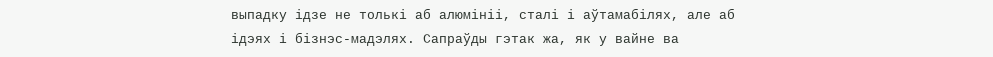выпадку ідзе не толькі аб алюмініі, сталі і аўтамабілях, але аб ідэях і бізнэс-мадэлях. Сапраўды гэтак жа, як у вайне ва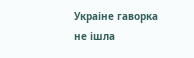Украіне гаворка не ішла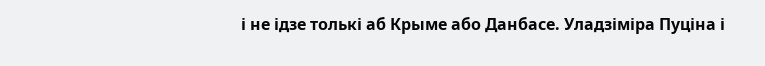і не ідзе толькі аб Крыме або Данбасе. Уладзіміра Пуціна і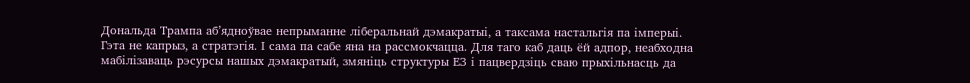Дональда Трампа аб’ядноўвае непрыманне ліберальнай дэмакратыі, а таксама настальгія па імперыі. Гэта не капрыз, а стратэгія. І сама па сабе яна на рассмокчацца. Для таго каб даць ёй адпор, неабходна мабілізаваць рэсурсы нашых дэмакратый, змяніць структуры ЕЗ і пацвердзіць сваю прыхільнасць да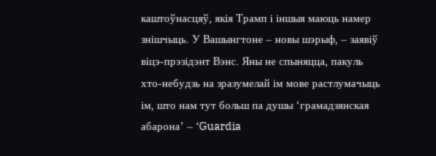каштоўнасцяў, якія Трамп і іншыя маюць намер знішчыць. У Вашынгтоне – новы шэрыф, – заявіў віцэ-прэзідэнт Вэнс. Яны не спыняцца, пакуль хто-небудзь на зразумелай ім мове растлумачыць ім, што нам тут больш па душы ‘грамадзянская абарона’ – ‘Guardia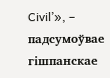Civil’», – падсумоўвае гішпанскае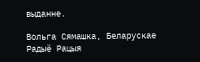выданне.

Вольга Сямашка, Беларускае Радыё Рацыя